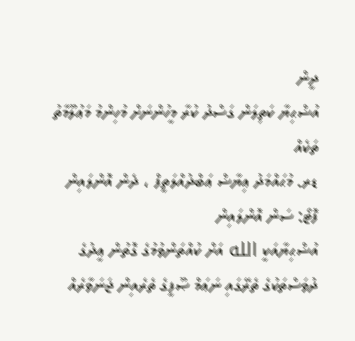ދީން
އުޟްޙިޔާ ކަތިލަން ގަސްދު ކުރާ މީހުންނަށް މުހިންމު މަޢުލޫމާތު ތަކެއް
ޑރ. މުޙައްމަދު ޢިޔާޟް ޢަބްދުއްލަތީފް ، ދެން އޮންލައިން
ފޮޓޯ: ސަން އޮންލައިން
އުޟްޙިޔާއަކީ الله އަށް ކުއްތަންވުމުގެ ގޮތުން ޢީދުގެ ދުވަސްތަކުގެ ތެރޭގައި ނަޢަމް ޞޫފީގެ ތެރެއިން ޖަނަވާރެއް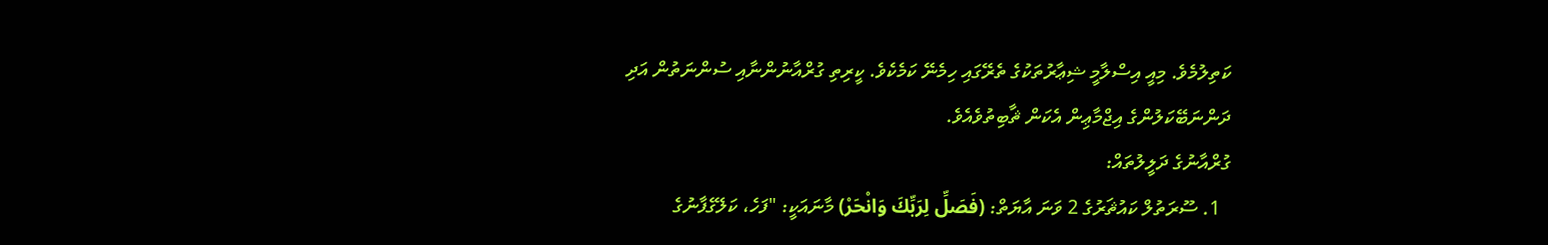ކަތިލުމެވެ. މިއީ އިސްލާމީ ޝިޢާރުތަކުގެ ތެރޭގައި ހިމެނޭ ކަމެކެވެ. ކީރިތި ގުރްއާނުންނާއި ސުންނަތުން އަދި ދަންނަބޭކަލުންގެ އިޖްމާޢިން އެކަން ޘާބިތުވެއެވެ.
ގުރްއާނުގެ ދަލީލުތައް:
  1. ސޫރަތުލް ކައުޘަރުގެ 2 ވަނަ އާޔަތް: (فَصَلِّ لِرَ‌بِّكَ وَانْحَرْ) މާނައަކީ: "ފަހެ، ކަލޭގެފާނުގެ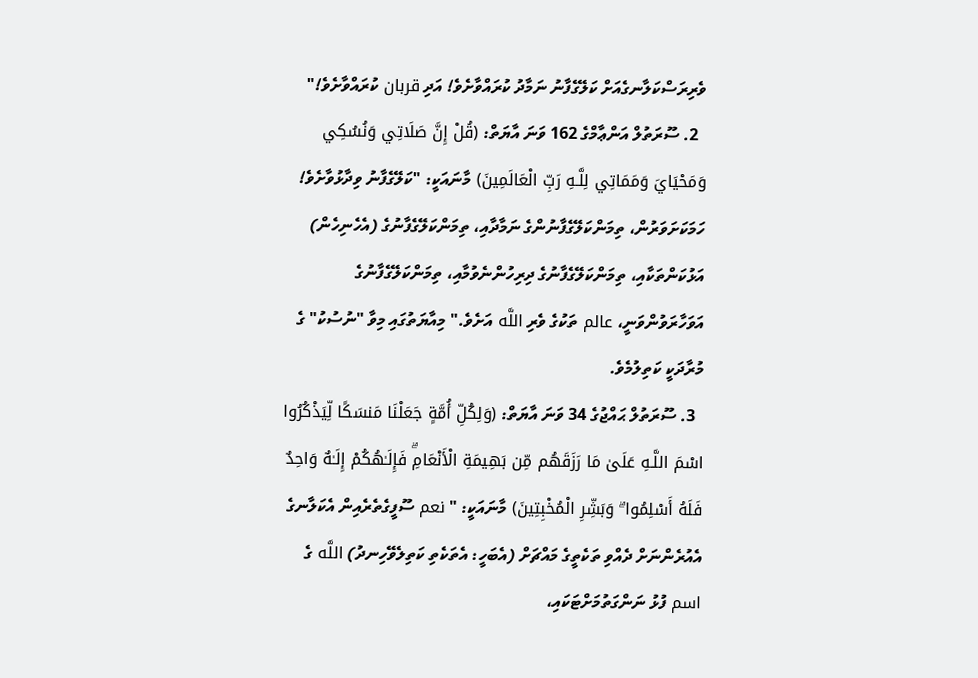ވެރިރަސްކަލާނގެއަށް ކަލޭގެފާނު ނަމާދު ކުރައްވާށެވެ! އަދި قربان ކުރައްވާށެވެ!"
  2. ސޫރަތުލް އަންޢާމްގެ 162 ވަނަ އާޔަތް: (قُلْ إِنَّ صَلَاتِي وَنُسُكِي وَمَحْيَايَ وَمَمَاتِي لِلَّـهِ رَ‌بِّ الْعَالَمِينَ) މާނައަކީ: "ކަލޭގެފާނު ވިދާޅުވާށެވެ! ހަމަކަށަވަރުން، ތިމަންކަލޭގެފާނުންގެ ނަމާދާއި، ތިމަންކަލޭގެފާނުގެ (އެހެނިހެން) އަޅުކަންތަކާއި، ތިމަންކަލޭގެފާނުގެ ދިރިހުންނެވުމާއި، ތިމަންކަލޭގެފާނުގެ އަވަހާރަވުންވަނީ، عالم ތަކުގެ ވެރި اللَّه އަށެވެ." މިއާޔަތުގައި މިވާ "ނުސުކު" ގެ މުރާދަކީ ކަތިލުމެވެ.
  3. ސޫރަތުލް ޙައްޖުގެ 34 ވަނަ އާޔަތް: (وَلِكُلِّ أُمَّةٍ جَعَلْنَا مَنسَكًا لِّيَذْكُرُ‌وا اسْمَ اللَّـهِ عَلَىٰ مَا رَ‌زَقَهُم مِّن بَهِيمَةِ الْأَنْعَامِۗ فَإِلَـٰهُكُمْ إِلَـٰهٌ وَاحِدٌ فَلَهُ أَسْلِمُوا ۗ وَبَشِّرِ‌ الْمُخْبِتِينَ) މާނައަކީ: " نعم ސޫފީގެތެރެއިން އެކަލާނގެ އެއުރެންނަށް ދެއްވި ތަކެތީގެ މައްޗަށް (އެބަހީ: އެތަކެތި ކަތިލެވޭހިނދު) اللَّه ގެ اسم ފުޅު ނަންގަތުމަށްޓަކައި،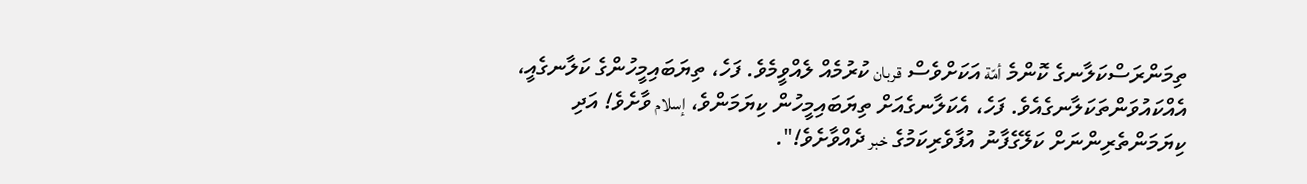ތިމަންރަސްކަލާނގެ ކޮންމެ أمّة އަކަށްވެސް قربان ކުރުމެއް ލެއްވީމެވެ. ފަހެ، ތިޔަބައިމީހުންގެ ކަލާނގެއީ، އެއްކައުވަންތަކަލާނގެއެވެ. ފަހެ، އެކަލާނގެއަށް ތިޔަބައިމީހުން ކިޔަމަންވެ، إسلام ވާށެވެ! އަދި ކިޔަމަންތެރިންނަށް ކަލޭގެފާނު އުފާވެރިކަމުގެ خبر ދެއްވާށެވެ!".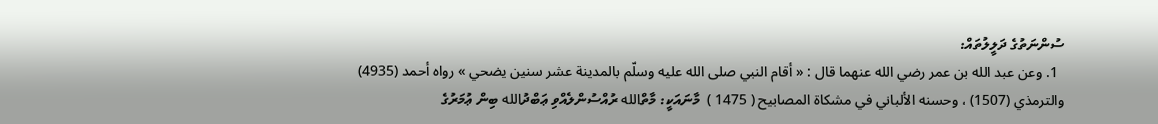ސުންނަތުގެ ދަލީލުތައް:
  1. وعن عبد الله بن عمر رضي الله عنهما قال : « أقام النبي صلى الله عليه وسلّم بالمدينة عشر سنين يضحي » رواه أحمد (4935) والترمذي (1507) ، وحسنه الألباني في مشكاة المصابيح ( 1475 )  މާނައަކީ: މާތްالله ރުއްސުންލެއްވި ޢަބްދުالله ބިން ޢުމަރުގެ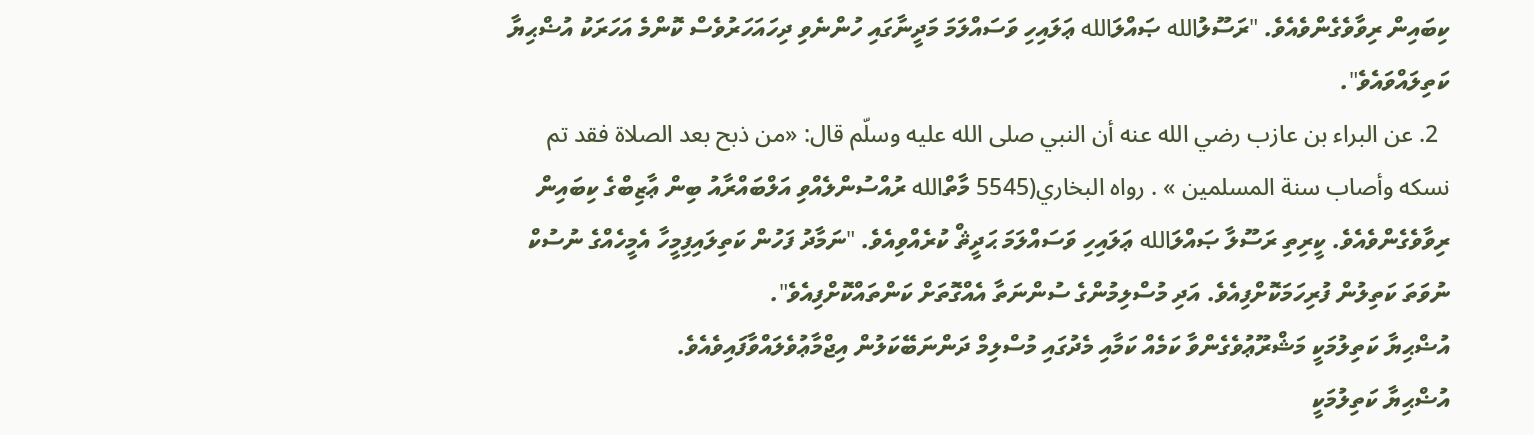ކިބައިން ރިވާވެގެންވެއެވެ. "ރަސޫލުالله ޞައްލަالله ޢަލައިހި ވަސައްލަމަ މަދީނާގައި ހުންނެވި ދިހައަހަރުވެސް ކޮންމެ އަހަރަކު އުޟްޙިޔާ ކަތިލައްވައެވެ".
  2. عن البراء بن عازب رضي الله عنه أن النبي صلى الله عليه وسلّم قال: «من ذبح بعد الصلاة فقد تم نسكه وأصاب سنة المسلمين » . رواه البخاري(5545 މާތްالله ރުއްސުންލެއްވި އަލްބައްރާއު ބިން ޢާޒިބްގެ ކިބައިން ރިވާވެގެންވެއެވެ. ކީރިތި ރަސޫލާ ޞައްލަالله ޢަލައިހި ވަސައްލަމަ ޙަދީޘް ކުރެއްވިއެވެ. "ނަމާދު ފަހުން ކަތިލައިފިމީހާ އެމީހެއްގެ ނުސުކް ނުވަތަ ކަތިލުން ފުރިހަމަކޮށްފިއެވެ. އަދި މުސްލިމުންގެ ސުންނަތާ އެއްގޮތަށް ކަންތައްކޮށްފިއެވެ".
އުޟްޙިޔާ ކަތިލުމަކީ މަޝްރޫޢުވެގެންވާ ކަމެއް ކަމާއި މެދުގައި މުސްލިމް ދަންނަބޭކަލުން އިޖްމާޢުވެލައްވާފައިވެއެވެ.
އުޟްޙިޔާ ކަތިލުމަކީ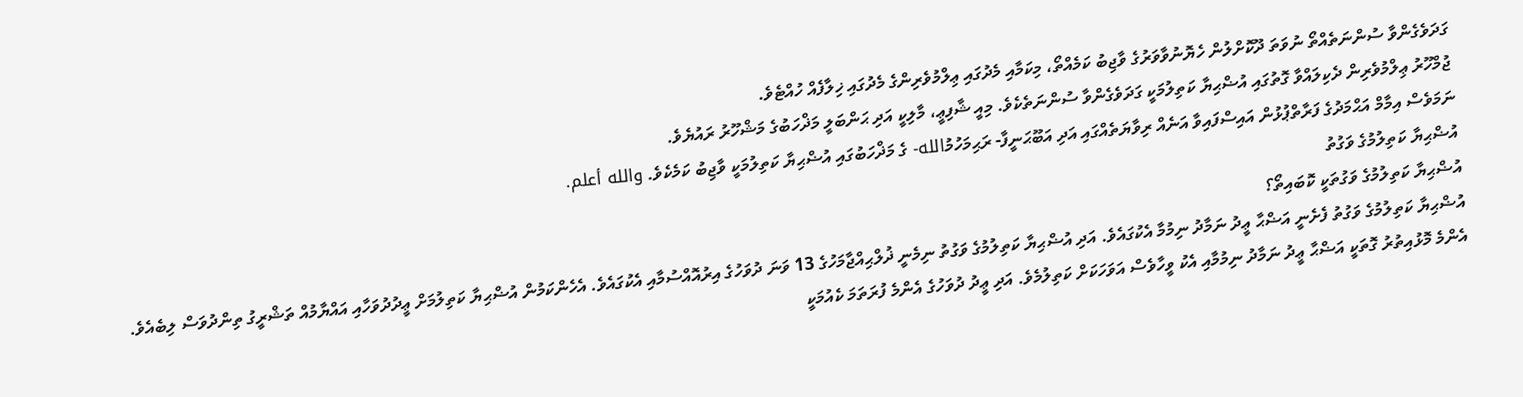ގަދަވެގެންވާ ސުންނަތެއްތޯ ނުވަތަ ދޫކޮށްލުން ހެޔޮނުވާވަރުގެ ވާޖިބު ކަމެއްތޯ، މިކަމާއި މެދުގައި ޢިލްމުވެރިންގެ މެދުގައި ޚިލާފެއް ހުއްޓެވެ.
ޖުމްހޫރު ޢިލްމުވެރިން ދެކިލައްވާ ގޮތުގައި އުޟްޙިޔާ ކަތިލުމަކީ ގަދަވެގެންވާ ސުންނަތެކެވެ. މިއީ ޝާފިޢީ، މާލިކީ އަދި ޙަންބަލީ މަޛްހަބުގެ މަޝްހޫރު ރައުޔެވެ.
ނަމަވެސް އިމާމް އަޙްމަދުގެ ފަރާތްޕުޅުން އައިސްފައިވާ އަނެއް ރިވާޔަތެއްގައި އަދި އަބޫޙަނީފާ- ރަޙިމަހުމުالله- ގެ މަޛްހަބުގައި އުޟްޙިޔާ ކަތިލުމަކީ ވާޖިބު ކަމެކެވެ. والله أعلم.
އުޟްޙިޔާ ކަތިލުމުގެ ވަގުތު
އުޟްޙިޔާ ކަތިލުމުގެ ވަގުތަކީ ކޮބައިތޯ؟
އުޟްޙިޔާ ކަތިލުމުގެ ވަގުތު ފެށެނީ އަޟްޙާ ޢީދު ނަމާދު ނިމުމާ އެކުގައެވެ. އަދި އުޟްޙިޔާ ކަތިލުމުގެ ވަގުތު ނިމެނީ ޛުލްޙިއްޖާމަހުގެ 13 ވަނަ ދުވަހުގެ އިރުއޮއްސުމާއި އެކުގައެވެ. އެހެންކަމުން އުޟްޙިޔާ ކަތިލުމަށް ޢީދުދުވަހާއި އައްޔާމުއް ތަޝްރީގު ތިންދުވަސް ލިބެއެވެ.
އެންމެ މޮޅުއިތުރު ގޮތަކީ އަޟްޙާ ޢީދު ނަމާދު ނިމުމާއި އެކު ވީހާވެސް އަވަހަކަށް ކަތިލުމެވެ. އަދި ޢީދު ދުވަހުގެ އެންމެ ފުރަތަމަ ކެއުމަކީ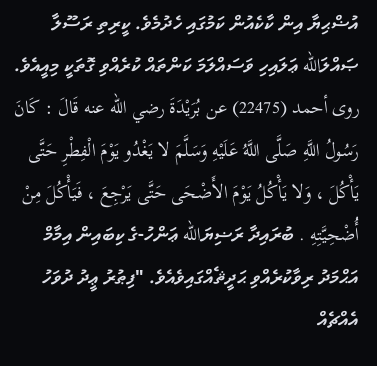އުޟްޙިޔާ އިން ކާކެއުން ކަމުގައި ހެދުމެވެ. ކީރިތި ރަސޫލާ ޞައްލަالله ޢަލައިހި ވަސައްލަމަ ކަންތައް ކުރެއްވި ގޮތަކީ މިއީއެވެ.
روى أحمد (22475) عن بُرَيْدَةَ رضي الله عنه قَالَ : كَانَ رَسُولُ اللَّهِ صَلَّى اللَّهُ عَلَيْهِ وَسَلَّمَ لا يَغْدُو يَوْمَ الْفِطْرِ حَتَّى يَأْكُلَ ، وَلا يَأْكُلُ يَوْمَ الأَضْحَى حَتَّى يَرْجِعَ ، فَيَأْكُلَ مِنْ أُضْحِيَّتِهِ . ބުރައިދާ ރަޟިޔަالله ޢަންހު-ގެ ކިބައިން އިމާމް އަޙްމަދު ރިވާކުރެއްވި ޙަދީޘެއްގައިވެއެވެ. "ފިޠުރު ޢީދު ދުވަހު އެއްޗެއް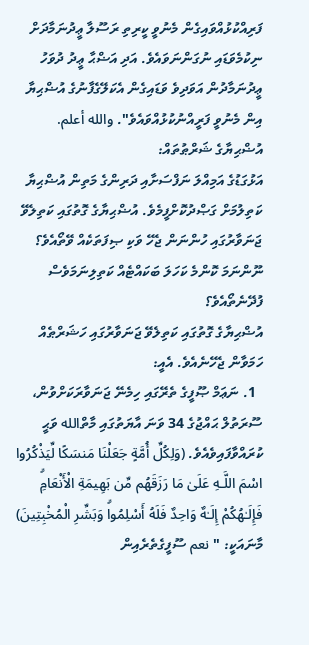ފަރިއްކުޅުއްވައިގެން މެނުވީ ކީރިތި ރަސޫލާ ޢީދުނަމާދަށް ނިކުމެވަޑައި ނުގަންނަވައެވެ. އަދި އަޟްޙާ ޢީދު ދުވަހު ޢީދުނަމާދުން އަވަދިވެ ވަޑައިގެން އެކަލޭގެފާނުގެ އުޟްޙިޔާ އިން މެނުވީ ފަރީއްނުކުޅުއްވައެވެ". والله أعلم.
އުޟްޙިޔާގެ ޝަރްޠުތައް:
އަޅުގަޑުގެ އަމިއްލަ ނަފްސަށާއި ދަރިންގެ މަތިން އުޟްޙިޔާ ކަތިލުމަށް ގަޞްދުކޮށްފީމެވެ. އުޟްޙިޔާގެ ގޮތުގައި ކަތިލެވޭ ޖަނަވާރުގައި ހުންނަން ޖެހޭ ވަކި ޞިފަތަކެއް ވޭތޯއެވެ؟ ނޫންނަމަ ކޮންމެ ކަހަލަ ބަކައްޓެއް ކަތިލިނަމަވެސް ފުދޭނެތޯއެވެ؟
އުޟްޙިޔާގެ ގޮތުގައި ކަތިލެވޭ ޖަނަވާރުގައި ހަޝަރްޠެއް ހަމަވާން ޖެހޭނެއެވެ. އެއީ:
  1. ނަޢަމް ޞޫފީގެ ތެރޭގައި ހިމެނޭ ޖަނަވާރަކަށްވުން، ސޫރަތުލް ޙައްޖުގެ 34 ވަނަ އާޔަތުގައި މާތްالله ވަޙީ ކުރައްވާފައިވެއެވެ. (وَلِكُلِّ أُمَّةٍ جَعَلْنَا مَنسَكًا لِّيَذْكُرُ‌وا اسْمَ اللَّـهِ عَلَىٰ مَا رَ‌زَقَهُم مِّن بَهِيمَةِ الْأَنْعَامِۗ فَإِلَـٰهُكُمْ إِلَـٰهٌ وَاحِدٌ فَلَهُ أَسْلِمُواۗ وَبَشِّرِ‌ الْمُخْبِتِينَ) މާނައަކީ: " نعم ސޫފީގެތެރެއިން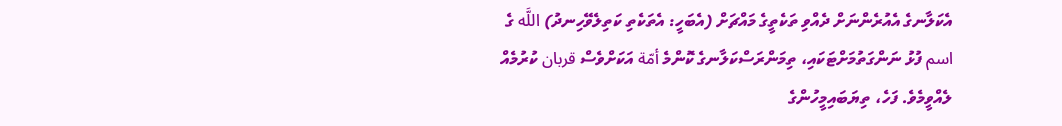އެކަލާނގެ އެއުރެންނަށް ދެއްވި ތަކެތީގެ މައްޗަށް (އެބަހީ: އެތަކެތި ކަތިލެވޭހިނދު) اللَّه ގެ اسم ފުޅު ނަންގަތުމަށްޓަކައި، ތިމަންރަސްކަލާނގެ ކޮންމެ أمّة އަކަށްވެސް قربان ކުރުމެއް ލެއްވީމެވެ. ފަހެ، ތިޔަބައިމީހުންގެ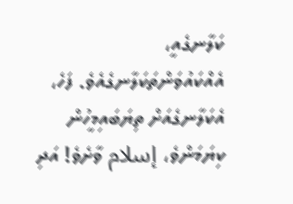ކަލާނގެއީ، އެއްކައުވަންތަކަލާނގެއެވެ. ފަހެ، އެކަލާނގެއަށް ތިޔަބައިމީހުން ކިޔަމަންވެ، إسلام ވާށެވެ! އަދި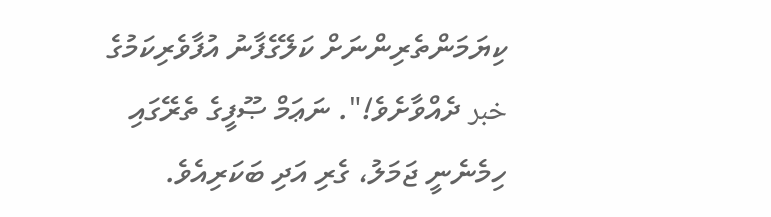ކިޔަމަންތެރިންނަށް ކަލޭގެފާނު އުފާވެރިކަމުގެ خبر ދެއްވާށެވެ!". ނަޢަމް ޞޫފީގެ ތެރޭގައި ހިމެނެނީ ޖަމަލު، ގެރި އަދި ބަކަރިއެވެ.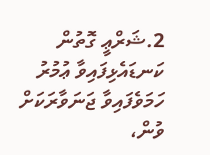2.ޝަރްޢީ ގޮތުން ކަނޑައެޅިފައިވާ ޢުމުރު ހަމަވެފައިވާ ޖަނަވާރަކަށް ވުން،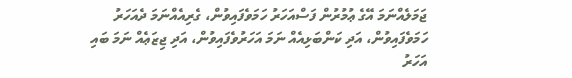ޖަމަލެއްނަމަ އޭގެ ޢުމުރުން ފަސްއަހަރު ހަމަވެފައިވުން، ގެރިއެއްނަމަ ދެއަހަރު ހަމަވެފައިވުން، އަދި ކަންބަޅިއެއް ނަމަ އަހަރުވެފައިވުން، އަދި ޖިޒަޢެއް ނަމަ ބައި އަހަރު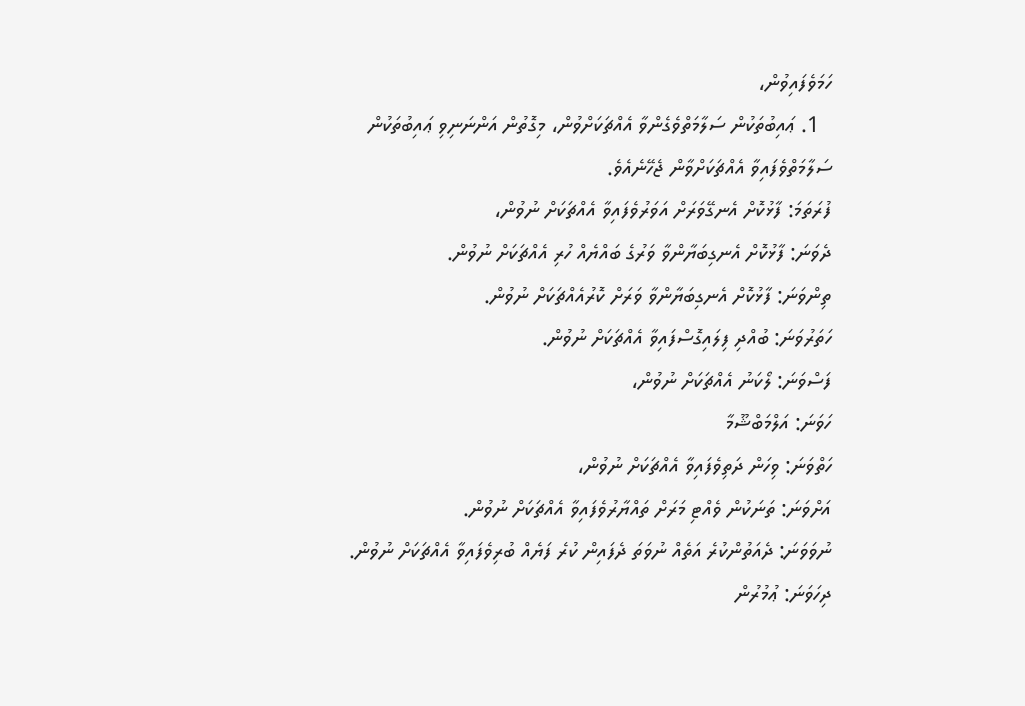ހަމަވެފައިވުން،
  1. ޢައިބުތަކުން ސަލާމަތްވެގެންވާ އެއްޗަކަށްވުން، މިގޮތުން އަންނަނިވި ޢައިބުތަކުން ސަލާމަތްވެފައިވާ އެއްޗަކަށްވާން ޖެހޭނެއެވެ.
ފުރަތަމަ: ފާޅުކޮށް އެނގޭވަރަށް އަވަރުވެފައިވާ އެއްޗަކަށް ނުވުން،
ދެވަނަ: ފާޅުކޮށް އެނގިބަޔާންވާ ވަރުގެ ބައްޔެއް ހުރި އެއްޗަކަށް ނުވުން.
ތިންވަނަ: ފާޅުކޮށް އެނގިބަޔާންވާ ވަރަށް ކޮރުއެއްޗަކަށް ނުވުން.
ހަތަރުވަނަ: ބުއްދި ފިލައިގޮސްފައިވާ އެއްޗަކަށް ނުވުން.
ފަސްވަނަ: ލޯކަނު އެއްޗަކަށް ނުވުން،
ހަވަނަ: އަލްމަބްޝޫމާ
ހަތްވަނަ: ވިހަން ދަތިވެފައިވާ އެއްޗަކަށް ނުވުން،
އަށްވަނަ: ތަނަކުން ވެއްޓި މަރަށް ތައްޔާރުވެފައިވާ އެއްޗަކަށް ނުވުން.
ނުވަވަނަ: ދެއަތުންކުރެ އަތެއް ނުވަތަ ދެފައިން ކުރެ ފަޔެއް ބުރިވެފައިވާ އެއްޗަކަށް ނުވުން.
ދިހަވަނަ: ޢުމުރުން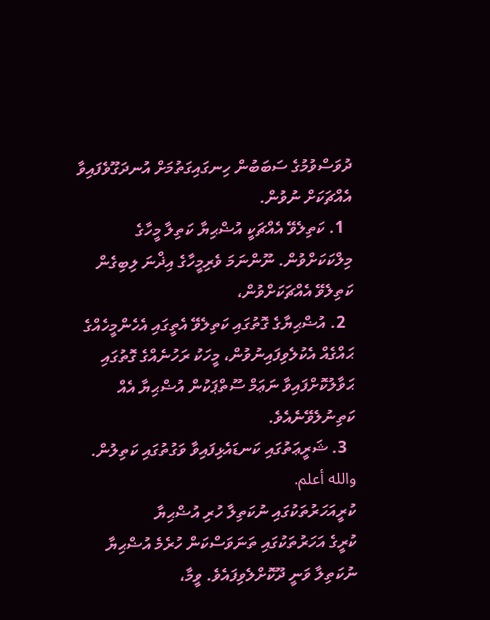ދުވަސްވުމުގެ ސަބަބުން ހިނގައިގަތުމަށް އުނދަގޫވެފައިވާ އެއްޗަކަށް ނުވުން.
  1. ކަތިލެވޭ އެއްޗަކީ އުޟްޙިޔާ ކަތިލާ މީހާގެ މިލްކަކަށްވުން. ނޫންނަމަ ވެރިމީހާގެ އިޛްނަ ލިބިގެން ކަތިލެވޭ އެއްޗަކަށްވުން،
  2. އުޟްޙިޔާގެ ގޮތުގައި ކަތިލެވޭ އެތީގައި އެހެންމީހެއްގެ ޙައްގެއް އެކުލެވިފައިނުވުން، މީހަކު ރަހުނެއްގެ ގޮތުގައި ޙަވާލުކޮށްފައިވާ ނަޢަމް ސޫތްޕަކުން އުޟްޙިޔާ އެއް ކަތިނުލެވޭނެއެވެ.
  3. ޝަރީޢަތުގައި ކަނޑައެޅިފައިވާ ވަގުތުގައި ކަތިލުން. والله أعلم.
ކުރީއަހަރުތަކުގައި ނުކަތިލާ ހުރި އުޟްޙިޔާ
ކުރީގެ އަހަރުތަކުގައި ތަނަވަސްކަން ހުރެމެ އުޟްޙިޔާ ނުކަތިލާ ވަނީ ދޫކޮށްލެވިފައެވެ. ވީމާ،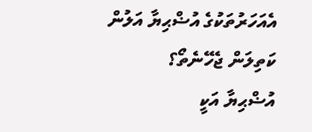އެއަހަރުތަކުގެ އުޟްޙިޔާ އަލުން ކަތިލަން ޖެހޭނެތޯ؟
އުޟްޙިޔާ އަކީ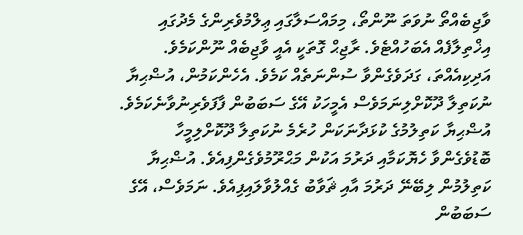ވާޖިބެއްތޯ ނުވަތަ ނޫންތޯ، މިމައްސަލާގައި ޢިލްމުވެރިންގެ މެދުގައި އިޚްތިލާފެއް އެބަހުއްޓެވެ. ރާޖިޙް ގޮތަކީ އެއީ ވާޖިބެއް ނޫންކަމެވެ. އަދިކިއެއްތަ، ގަދަވެގެންވާ ސުންނަތެއް ކަމެވެ. އެހެންކަމުން، އުޟްޙިޔާ ނުކަތިލާ ދޫކޮށްލިނަމަވެސް އެމީހަކު އޭގެ ސަބަބުން ފާފަވެރިނުވާނެކަމެވެ.
އުޟްޙިޔާ ކަތިލުމުގެ ކުޅަދާނަކަން ހުރެމެ ނުކަތިލާ ދޫކޮށްލިމީހާ ބޮޑުވެގެންވާ ހެޔޮކަމާއި ދަރުމަ އަކުން މަޙްރޫމުވެގެންފިއެވެ. އުޟްޙިޔާ ކަތިލުމުން ލިބޭނޭ ދަރުމަ އާއި ޘަވާބު ގެއްލުވާލައިފިއެވެ. ނަމަވެސް، އޭގެ ސަބަބުން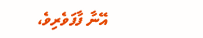އޭނާ ފާފަވެރިވެ،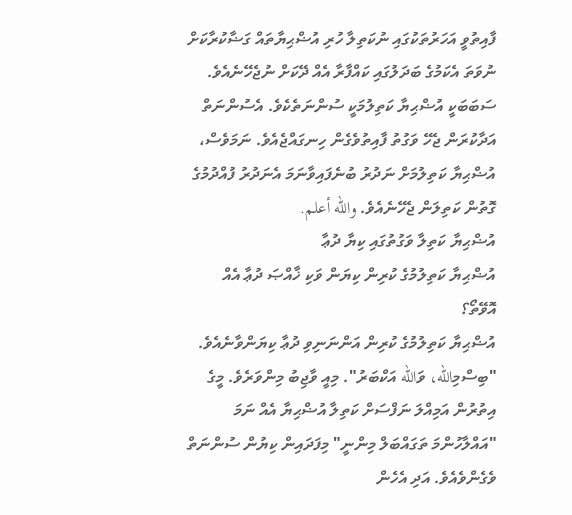ފާއިތުވީ އަހަރުތަކުގައި ނުކަތިލާ ހުރި އުޟްޙިޔާތައް ގަޟާކުރާކަށް ނުވަތަ އެކަމުގެ ބަދަލުގައި ކައްފާރާ އެއް ދޭކަށް ނުޖެހޭނެއެވެ. ސަބަބަކީ އުޟްޙިޔާ ކަތިލުމަކީ ސުންނަތެކެވެ. އެސުންނަތް އަދާކުރަން ޖެހޭ ވަގުތު ފާއިތުވެގެން ހިނގައްޖެއެވެ. ނަމަވެސް، އުޟްޙިޔާ ކަތިލުމަށް ނަދުރު ބުނެފައިވާނަމަ އެނަދުރު ފުއްދުމުގެ ގޮތުން ކަތިލަން ޖެހޭނެއެވެ. والله أعلم.
އުޟްޙިޔާ ކަތިލާ ވަގުތުގައި ކިޔާ ދުޢާ
އުޟްޙިޔާ ކަތިލުމުގެ ކުރިން ކިޔަން ވަކި ޚާއްޞަ ދުޢާ އެއް އޮވޭތޯ؟
އުޟްޙިޔާ ކަތިލުމުގެ ކުރިން އަންނަނިވި ދުޢާ ކިޔަންވާނެއެވެ. "ބިސްމިالله، ވަالله އަކްބަރު". މިއީ ވާޖިބު މިންވަރެވެ. މީގެ އިތުރުން އަމިއްލަ ނަފްސަށް ކަތިލާ އުޟްޙިޔާ އެއް ނަމަ "އައްލާހުންމަ ތަގައްބަލް މިންނީ" މިފަދައިން ކިޔުން ސުންނަތް ވެގެންވެއެވެ. އަދި އެހެން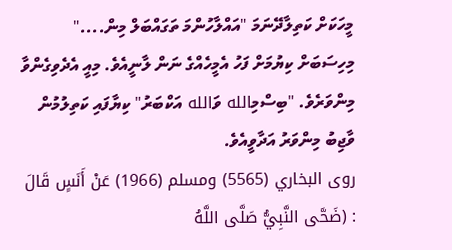މީހަކަށް ކަތިލާދޭނަމަ "އައްލާހުންމަ ތަގައްބަލް މިން...." މިހިސަބަށް ކިޔުމަށް ފަހު އެމީހެއްގެ ނަން ލާނީއެވެ. މިއީ އެދެވިގެންވާ މިންވަރެވެ. "ބިސްމިالله ވަالله އަކްބަރު" ކިޔާފައި ކަތިލުމުން ވާޖިބު މިންވަރު އަދާވީއެވެ.
روى البخاري (5565) ومسلم (1966) عَنْ أَنَسٍ قَالَ : (ضَحَّى النَّبِيُّ صَلَّى اللَّهُ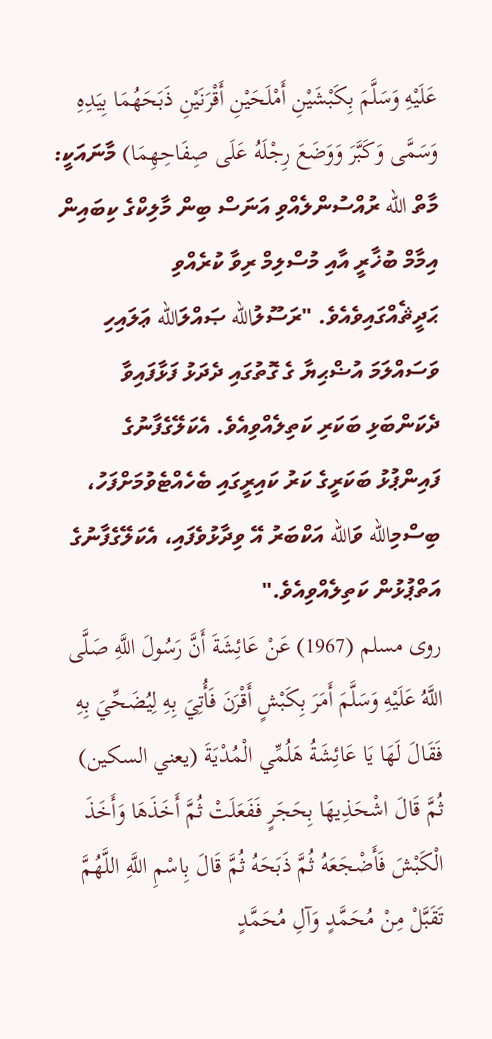عَلَيْهِ وَسَلَّمَ بِكَبْشَيْنِ أَمْلَحَيْنِ أَقْرَنَيْنِ ذَبَحَهُمَا بِيَدِهِ وَسَمَّى وَكَبَّرَ وَوَضَعَ رِجْلَهُ عَلَى صِفَاحِهِمَا) މާނައަކީ: މާތް الله ރުއްސުންލެއްވި އަނަސް ބިން މާލިކްގެ ކިބައިން އިމާމް ބުޚާރީ އާއި މުސްލިމް ރިވާ ކުރެއްވި ޙަދީޘެއްގައިވެއެވެ. "ރަސޫލުالله ޞައްލަالله ޢަލައިހި ވަސައްލަމަ އުޟްޙިޔާ ގެ ގޮތުގައި ދެދަޅު ފަޅާފައިވާ ދެކަންބަޅި ބަކަރި ކަތިލެއްވިއެވެ. އެކަލޭގެފާނުގެ ފައިންޕުޅު ބަކަރީގެ ކަރު ކައިރީގައި ބެހެއްޓެވުމަށްފަހު، ބިސްމިالله ވަالله އަކްބަރު އޭ ވިދާޅުވެފައި، އެކަލޭގެފާނުގެ އަތްޕުޅުން ކަތިލެއްވިއެވެ."
روى مسلم (1967) عَنْ عَائِشَةَ أَنَّ رَسُولَ اللَّهِ صَلَّى اللَّهُ عَلَيْهِ وَسَلَّمَ أَمَرَ بِكَبْشٍ أَقْرَنَ فَأُتِيَ بِهِ لِيُضَحِّيَ بِهِ فَقَالَ لَهَا يَا عَائِشَةُ هَلُمِّي الْمُدْيَةَ (يعني السكين) ثُمَّ قَالَ اشْحَذِيهَا بِحَجَرٍ فَفَعَلَتْ ثُمَّ أَخَذَهَا وَأَخَذَ الْكَبْشَ فَأَضْجَعَهُ ثُمَّ ذَبَحَهُ ثُمَّ قَالَ بِاسْمِ اللَّهِ اللَّهُمَّ تَقَبَّلْ مِنْ مُحَمَّدٍ وَآلِ مُحَمَّدٍ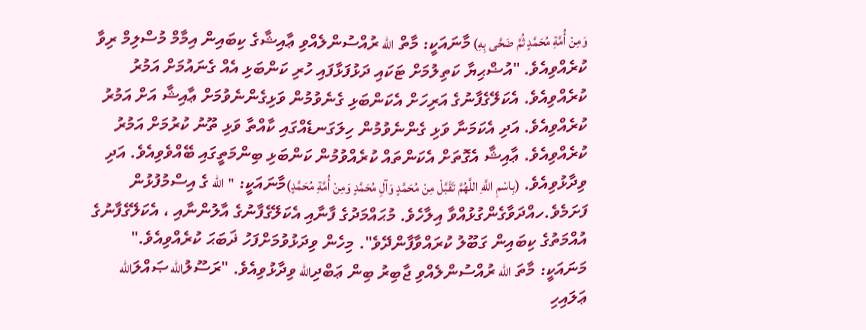وَمِنْ أُمَّةِ مُحَمَّدٍ ثُمَّ ضَحَّى بِهِ) މާނައަކީ: މާތް الله ރުއްސުންލެއްވި ޢާއިޝާގެ ކިބައިން އިމާމް މުސްލިމް ރިވާ ކުރެއްވިއެވެ. "އުޟްޙިޔާ ކަތިލުމަށް ޓަކައި ދަޅުފަޅާފައި ހުރި ކަންބަޅި އެއް ގެނައުމަށް އަމުރު ކުރެއްވިއެވެ. އެކަލޭގެފާނުގެ އަރިހަށް އެކަންބަޅި ގެނެވުމުން ވަޅިގެންނެވުމަށް ޢާއިޝާ އަށް އަމުރު ކުރެއްވިއެވެ. އަދި އެކަމަނާ ވަޅި ގެންނެވުމުން ހިލަގަނޑެއްގައި ކާއްތާ ވަޅި ތޫނު ކުރުމަށް އަމުރު ކުރެއްވިއެވެ. ޢާއިޝާ އެގޮތަށް އެކަންތައް ކުރެއްވުމުން ކަންބަޅި ބިންމަތީގައި ބޭއްވެވިއެވެ. އަދި ވިދާޅުވިއެވެ. (بِاسْمِ اللَّهِ اللَّهُمَّ تَقَبَّلْ مِنْ مُحَمَّدٍ وَآلِ مُحَمَّدٍ وَمِنْ أُمَّةِ مُحَمَّدٍ)މާނައަކީ: "الله ގެ އިސްމުފުޅުން ފަށަމެވެ.ހއްދަވާގެންގުޅުއްވާ އިލާހެވެ. މުޙައްމަދުގެ ފާނާއި އެކަލޭގެފާނުގެ އާލުންނާއި ، އެކަލޭގެފާނުގެ އުއްމަތުގެ ކިބައިން ގަބޫލު ކުރައްވާފާންދޭވެ". މިހެން ވިދަޅުވުމަށްފަހު ޛަބަޙަ ކުރެއްވިއެވެ."
މަނައަކީ: މާތަ الله ރުއްސުންލެއްވި ޖާބިރު ބިން ޢަބްދިالله ވިދާޅުވިއެވެ. "ރަސޫލުالله ޞައްލަالله ޢަލައިހި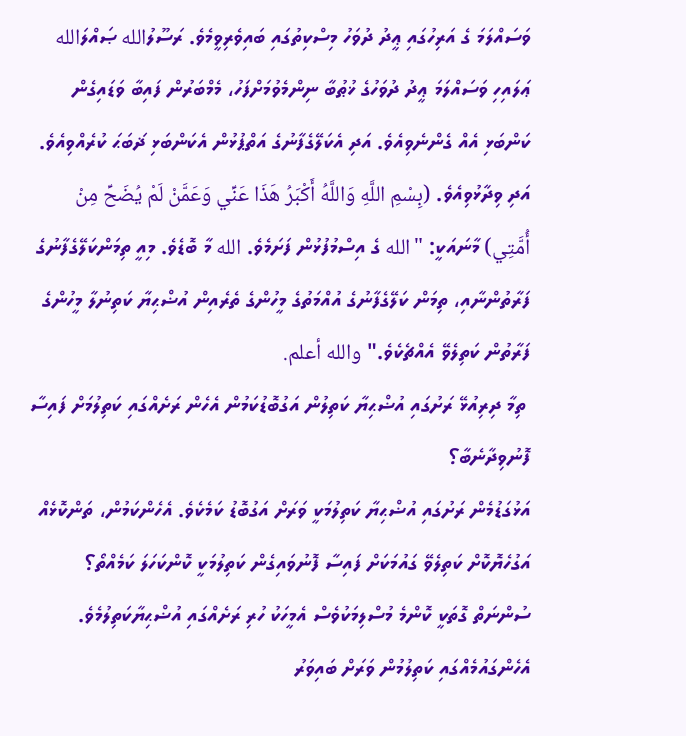ވަސައްލަމަ ގެ އަރިހުގައި ޢީދު ދުވަހު މިސްކިތުގައި ބައިވެރިވީމެވެ. ރަސޫލުالله ޞައްލަالله ޢަލައިހި ވަސައްލަމަ ޢީދު ދުވަހުގެ ޚުޠުބާ ނިންމެވުމަށްފަހު، މެމްބަރުން ފައިބާ ވަޑައިގެން ކަންބަޅި އެއް ގެންނެވިއެވެ. އަދި އެކަލޭގެފާނުގެ އަތްޕުޅުން އެކަންބަޅި ޛަބަޙަ ކުރެއްވިއެވެ. އަދި ވިދާޅުވިއެވެ. (بِسْمِ اللَّهِ وَاللَّهُ أَكْبَرُ هَذَا عَنِّي وَعَمَّنْ لَمْ يُضَحِّ مِنْ أُمَّتِي) މާނައަކީ: "الله ގެ އިސްމުފުޅުން ފަށަމެވެ. الله މާ ބޮޑެވެ. މިއީ ތިމަންކަލޭގެފާނުގެ ފަރާތުންނާއި، ތިމަން ކަލޭގެފާނުގެ އުއްމަތުގެ މީހުންގެ ތެރެއިން އުޟްޙިޔާ ކަތިނުލާ މީހުންގެ ފަރާތުން ކަތިލެވޭ އެއްޗެކެވެ." والله أعلم.
 ތިމާ ދިރިއުޅޭ ރަށުގައި އުޟްޙިޔާ ކަތިލުން އަގުބޮޑުކަމުން އެހެން ރަށެއްގައި ކަތިލުމަށް ފައިސާ ފޮނުވިދާނެބާ؟
އަޅުގަޑުމެން ރަށުގައި އުޟްޙިޔާ ކަތިލުމަކީ ވަރަށް އަގުބޮޑު ކަމެކެވެ. އެހެންކަމުން، ތަންކޮޅެއް އަގުހެޔޮކޮށް ކަތިލެވޭ ގައުމަކަށް ފައިސާ ފޮނުވައިގެން ކަތިލުމަކީ ކޮންކަހަލަ ކަމެއްތޯ؟
ސުންނަތް ގޮތަކީ ކޮންމެ މުސްލިމަކުވެސް އެމީހަކު ހުރި ރަށެއްގައި އުޟްޙިޔާކަތިލުމެވެ. އެހެންގައުމެއްގައި ކަތިލުމުން ވަރަށް ބައިވަރު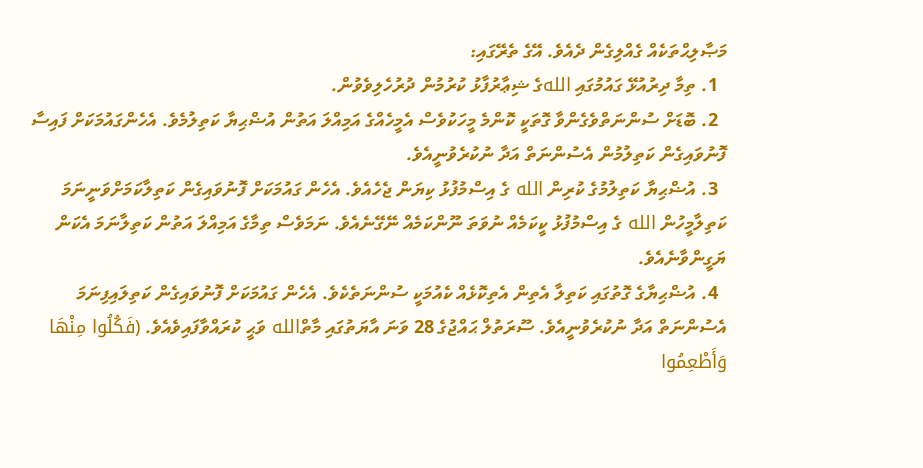މަޞާލިޙްތަކެއް ގެއްލިގެން ދެއެވެ. އޭގެ ތެރޭގައި:
  1. ތިމާ ދިރުއުޅޭ ގައުމުގައި اللهގެ ޝިޢާރުފާޅު ކުރުމުން ދުރުހެލިވެވުން.
  2. ބޮޑަށް ސުންނަތްވެގެންވާ ގޮތަކީ ކޮންމެ މީހަކުވެސް އެމީހެއްގެ އަމިއްލަ އަތުން އުޟްޙިޔާ ކަތިލުމެވެ. އެހެންގައުމަކަށް ފައިސާ ފޮނުވައިގެން ކަތިލުމުން އެސުންނަތް އަދާ ނުކުރެވުނީއެވެ.
  3. އުޟްޙިޔާ ކަތިލުމުގެ ކުރިން الله ގެ އިސްމުފުޅު ކިޔަން ޖެހެއެވެ. އެހެން ގައުމަކަށް ފޮނުވައިގެން ކަތިލާކަމަށްވަނީނަމަ ކަތިލާމީހުން الله ގެ އިސްމުފުޅު ކީކަމެއް ނުވަތަ ނޫންކަމެއް ނޭގޭނެއެވެ. ނަމަވެސް ތިމާގެ އަމިއްލަ އަތުން ކަތިލާނަމަ އެކަން ޔަގީންވާނެއެވެ.
  4. އުޟްޙިޔާގެ ގޮތުގައި ކަތިލާ އެތިން އެތިކޮޅެއް ކެއުމަކީ ސުންނަތެކެވެ. އެހެން ގައުމަކަށް ފޮނުވައިގެން ކަތިލައިފިނަމަ އެސުންނަތް އަދާ ނުކުރެވުނީއެވެ. ސޫރަތުލް ޙައްޖުގެ 28 ވަނަ އާޔަތުގައި މާތްالله ވަޙީ ކުރައްވާފައިވެއެވެ. (فَكُلُوا مِنْهَا وَأَطْعِمُوا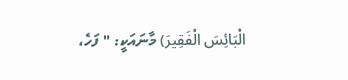الْبَائِسَ الْفَقِيرَ‌) މާނައަކީ: " ފަހެ،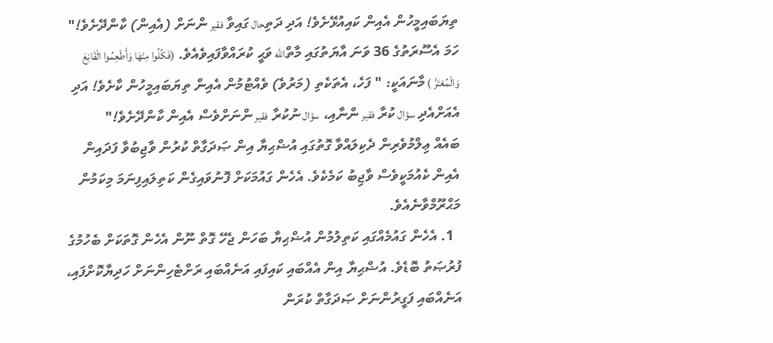ތިޔަބައިމީހުން އެއިން ކައިއުޅޭށެވެ! އަދި ދަތިحال ގައިވާ فقير ންނަށް (އެއިން) ކާންދޭށެވެ!" ހަމަ އެސޫރަތުގެ 36 ވަނަ އާޔަތުގައި މާތްالله ވަޙީ ކުރައްވާފައިވެއެވެ. (فَكُلُوا مِنْهَا وَأَطْعِمُوا الْقَانِعَ وَالْمُعْتَرَّ‌ ) މާނައަކީ: " ފަހެ، އެތަކެތި (މަރުވެ) ވެއްޓުމުން އެއިން ތިޔަބައިމީހުން ކާށެވެ! އަދި އެއަށްއެދި سؤال ކުރާ فقير ންނާއި، سؤال ނުކުރާ فقير ންނަށްވެސް އެއިން ކާންދޭށެވެ!"
ބައެއް ޢިލްމުވެރިން ދެކިލައްވާ ގޮތުގައި އުޟްޙިޔާ އިން ޞަދަގާތް ކުރުން ވާޖިބުވާ ފަދައިން އެއިން ކެއުމަކީވެސް ވާޖިބު ކަމެކެވެ. އެހެން ގައުމަކަށް ފޮނުވައިގެން ކަތިލައިފިނަމަ މިކަމުން މަޙްރޫމްވާނެއެވެ.
  1. އެހެން ގައުމެއްގައި ކަތިލުމުން އުޟްޙިޔާ ބަހަން ޖެހޭ ގޮތް ނޫން އެހެން ގޮތަކަށް ބެހުމުގެ ފުރުޞަތު ބޮޑެވެ. އުޟްޙިޔާ އިން އެއްބައި ކައިފައި އަނެއްބައި ރަށްޓެހިންނަށް ހަދިޔާކޮށްފައި، އަނެއްބައި ފަގީރުންނަށް ޞަދަގާތް ކުރަން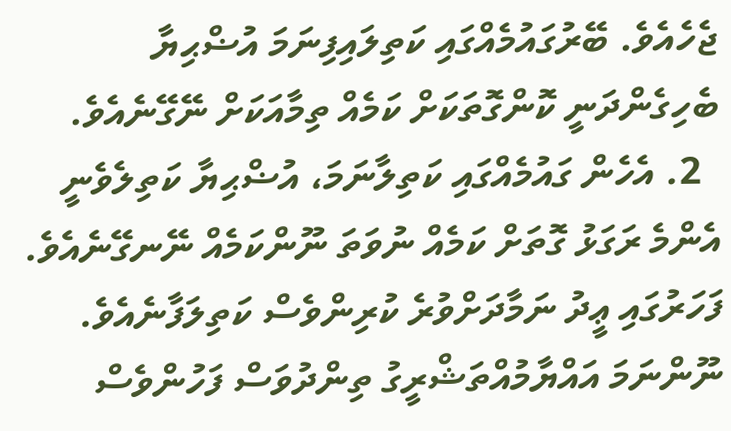ޖެހެއެވެ. ބޭރުގައުމެއްގައި ކަތިލައިފިނަމަ އުޟްޙިޔާ ބެހިގެންދަނީ ކޮންގޮތަކަށް ކަމެއް ތިމާއަކަށް ނޭގޭނެއެވެ.
  2. އެހެން ގައުމެއްގައި ކަތިލާނަމަ، އުޟްޙިޔާ ކަތިލެވެނީ އެންމެ ރަގަޅު ގޮތަށް ކަމެއް ނުވަތަ ނޫންކަމެއް ނޭނގޭނެއެވެ. ފަހަރުގައި ޢީދު ނަމާދަށްވުރެ ކުރިންވެސް ކަތިލަފާނެއެވެ. ނޫންނަމަ އައްޔާމުއްތަޝްރީގު ތިންދުވަސް ފަހުންވެސް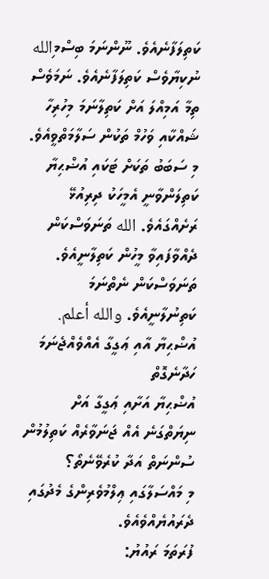ކަތިލަފާނެއެވެ. ނޫންނަމަ ބިސްމިالله ނުކިޔާވެސް ކަތިލަފާނެއެވެ. ނަމަވެސް ތިމާ އަމިއްލަ އަށް ކަތިލާނަމަ މިހުރިހާ ޝައްކާއި ވަހުމް ތަކުން ސަލާމަތްވީއެވެ.
މި ސަބަބު ތަކަށް ޓަކައި އުޟްޙިޔާ ކަތިލަންވާނީ އެމީހަކު ދިރިއުޅޭ ރަށެއްގައެވެ. الله ތަނަވަސްކަން ދެއްވާފައިވާ މީހުން ކަތިލާނީއެވެ. ތަނަވަސްކަން ނެތްނަމަ ކަތިނުލާނީއެވެ. والله أعلم.
އުޟްޙިޔާ އާއި ޢަގީގާ އެއްވެއްޖެނަމަ ހަދާނެގޮތް
އުޟްޙިޔާ އަށާއި ޢަގީގާ އަށް ނިޔަތްގަނެ އެއް ޖަނަވާރެއް ކަތިލުމުން ސުންނަތް އަދާ ކުރެވޭނެތޯ؟
މި މައްސަލާގައި ޢިލްމުވެރިންގެ މެދުގައި ދެރައުޔެއްވެއެވެ.
ފުރަތަމަ ރައުޔު: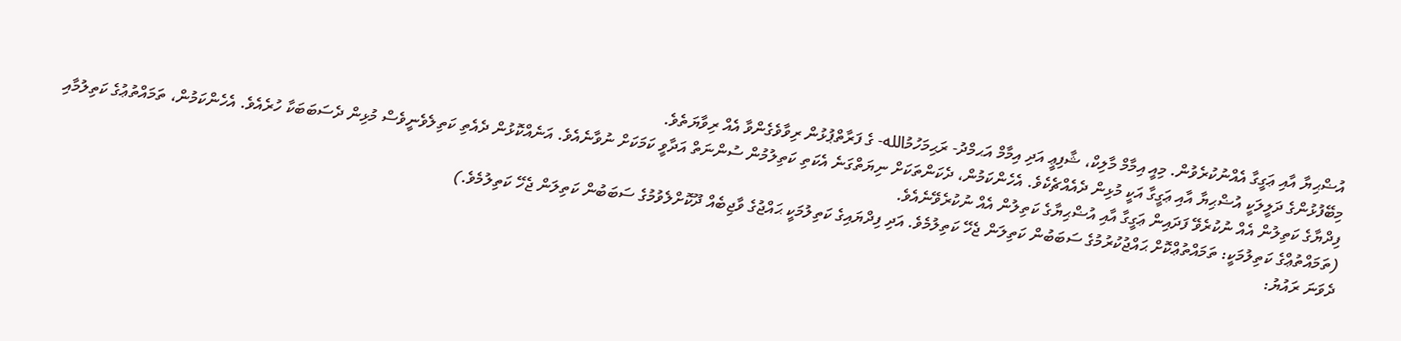އުޟްޙިޔާ އާއި ޢަގީގާ އެއްނުކުރެވުން. މިއީ އިމާމް މާލިކް، ޝާފިޢީ އަދި އިމާމް އަޙމްދު- ރަޙިމަހުމުالله- ގެ ފަރާތްޕުޅުން ރިވާވެގެންވާ އެއް ރިވާޔަތެވެ.
މިބޭފުޅުންގެ ދަލީލަކީ އުޟްޙިޔާ އާއި ޢަގީގާ އަކީ މުޅިން ދެއެއްޗެކެވެ. އެހެންކަމުން، ދެކަންތަކަށް ނިޔަތްގަނެ އެކަތި ކަތިލުމުން ސުންނަތް އަދާވީ ކަމަކަށް ނުވާނެއެވެ. އަނެއްކޮޅުން ދެއެތި ކަތިލެވެނީވެސް މުޅިން ދެސަބަބަކާ ހުރެއެވެ. އެހެންކަމުން، ތަމައްތުޢުގެ ކަތިލުމާއި ފިދްޔާގެ ކަތިލުން އެއް ނުކުރެވޭ ފަދައިން ޢަގީގާ އާއި އުޟްޙިޔާގެ ކަތިލުން އެއް ނުކުރެވޭނެއެވެ.
(ތަމައްތުޢްގެ ކަތިލުމަކީ: ތަމައްތުޢްކޮށް ޙައްޖުކުރުމުގެ ސަބަބުން ކަތިލަން ޖެހޭ ކަތިލުމެވެ. އަދި ފިދްޔައިގެ ކަތިލުމަކީ ޙައްޖުގެ ވާޖިބެއް ދޫކޮށްލެވުމުގެ ސަބަބުން ކަތިލަން ޖެހޭ ކަތިލުމެވެ.)
ދެވަނަ ރައުޔު: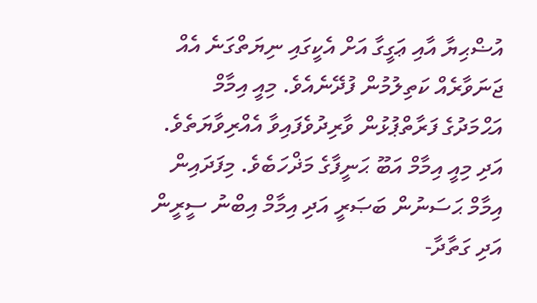އުޟްޙިޔާ އާއި ޢަގީގާ އަށް އެކީގައި ނިޔަތްގަނެ އެއް ޖަނަވާރެއް ކަތިލުމުން ފުދޭނެއެވެ. މިއީ އިމާމް އަޙްމަދުގެ ފަރާތްޕުޅުން ވާރިދުވެފައިވާ އެއްރިވާޔަތެވެ. އަދި މިއީ އިމާމް އަބޫ ޙަނީފާގެ މަޛްހަބެވެ. މިފަދައިން އިމާމް ޙަސަނުން ބަޞަރީ އަދި އިމާމް އިބްނު ސީރީން އަދި ގަތާދާ-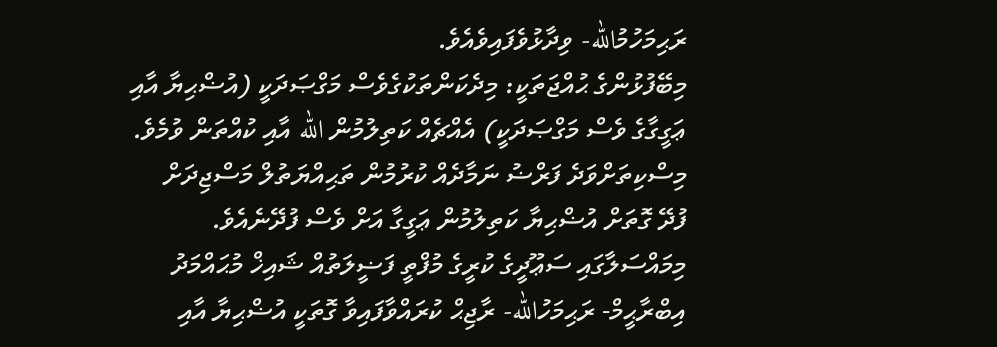ރަޙިމަހުމުالله- ވިދާޅުވެފައިވެއެވެ.
މިބޭފުޅުންގެ ޙުއްޖަތަކީ: މިދެކަންތަކުގެވެސް މަގްޞަދަކީ (އުޟްޙިޔާ އާއި ޢަގީގާގެ ވެސް މަގްޞަދަކީ) އެއްޗެއް ކަތިލުމުން الله އާއި ކުއްތަން ވުމެވެ. މިސްކިތަށްވަދެ ފަރްޟު ނަމާދެއް ކުރުމުން ތަޙިއްޔަތުލް މަސްޖިދަށް ފުދޭ ގޮތަށް އުޟްޙިޔާ ކަތިލުމުން ޢަގީގާ އަށް ވެސް ފުދޭނެއެވެ.
މިމައްސަލާގައި ސަޢޫދީގެ ކުރީގެ މުފްތީ ފަޟީލަތުއް ޝައިޚް މުޙައްމަދު އިބްރާޙީމް- ރަޙިމަހުالله- ރާޖިޙް ކުރައްވާފައިވާ ގޮތަކީ އުޟްޙިޔާ އާއި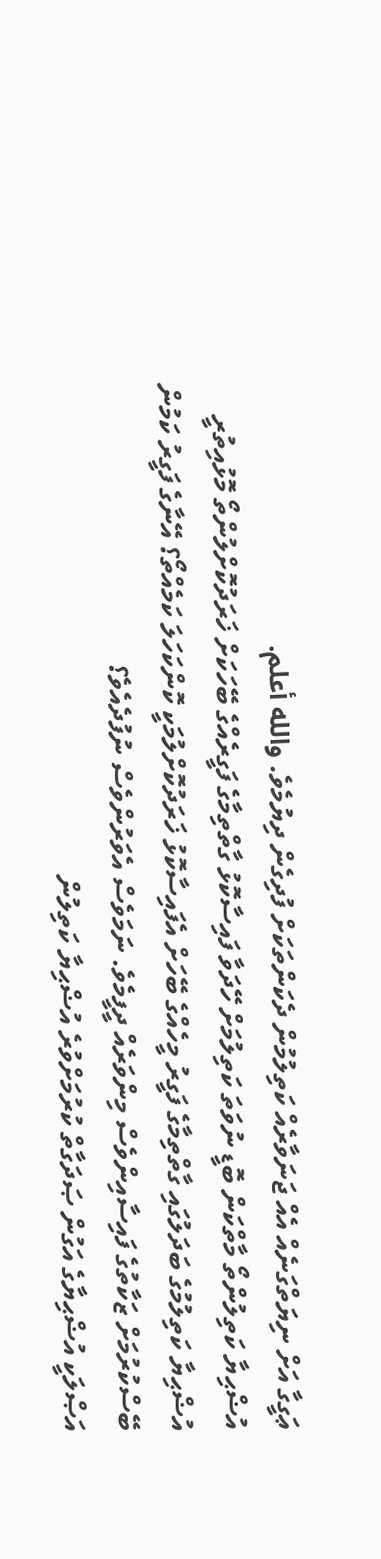ޢަގީގާ އަށް ނިޔަތްގަނެއް އެއް ޖަނަވާރެއް ކަތިލުމުން ދެކަންތަކަށް ފުދިގެން ދިޔުމެވެ. والله أعلم.
އުޟްޙިޔާ ކަތިލުންތޯ މާތްކަން ބޮޑީ ނުވަތަ ކަތިލުމަށް ހޭދަވާ ފައިސާކޮޅު ގާތްތިމާގެ ފަގީރެއްގެ ބޭހަކަށް ޚަރަދުކޮށްލުންތޯ މޮޅުއިތުރީ
އުޟްޙިޔާ ކަތިލުމުގެ ބަދަލުގައި ގާތްތިމާގެ ފަގީރު މީހެއްގެ ބޭހަށް އެފައިސާކޮޅު ޚަރަދުކޮށްލުމަކީ ކޮންކަހަލަ ކަމެއްތޯ؟ އޭނާގެ ފަގީރު ކަމުން ބޭސްކުރުމަށް ޒަކާތުގެ ފައިސާއިންވެސް މިންވަރެއް ދީފީމެވެ. ނަމަވެސް އެވަރުންވެސް ނުފުދެއެވެ؟
އަޞްލަކީ އުޟްޙިޔާގެ އަގުން ޞަދަގާތް ކުރުމަށްވުރެ އުޟްޙިޔާ ކަތިލުން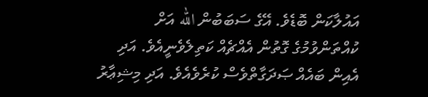އައުލާކަން ބޮޑެވެ. އޭގެ ސަބަބުން الله އަށް ކުއްތަންވުމުގެ ގޮތުން އެއްޗެއް ކަތިލެވެނީއެވެ. އަދި އެއިން ބައެއް ޞަދަގާތްވެސް ކުރެވެއެވެ. އަދި މިޝިޢާރު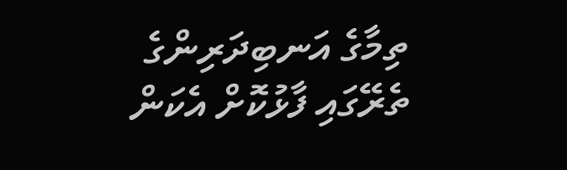ތިމާގެ އަނބިދަރިންގެ ތެރޭގައި ފާޅުކޮށް އެކަން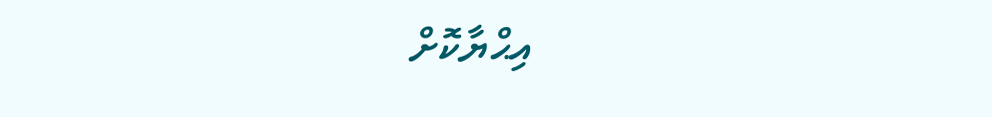އިޙްޔާކޮށް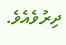ދިރުވެއެވެ.